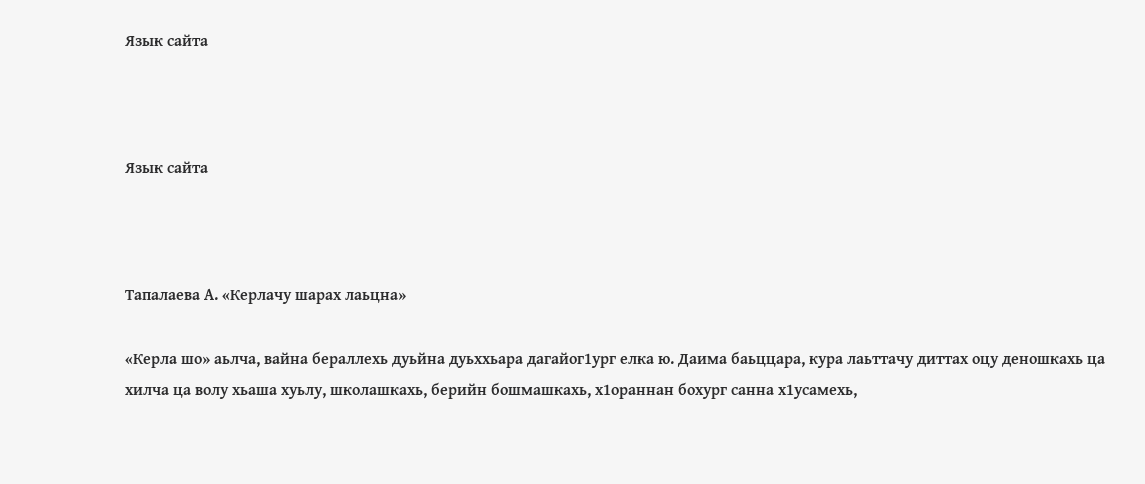Язык сайта



Язык сайта



Тапалаева А. «Керлачу шарах лаьцна»

«Керла шо» аьлча, вайна бераллехь дуьйна дуьххьара дагайог1ург елка ю. Даима баьццара, кура лаьттачу диттах оцу деношкахь ца хилча ца волу хьаша хуьлу, школашкахь, берийн бошмашкахь, х1ораннан бохург санна х1усамехь,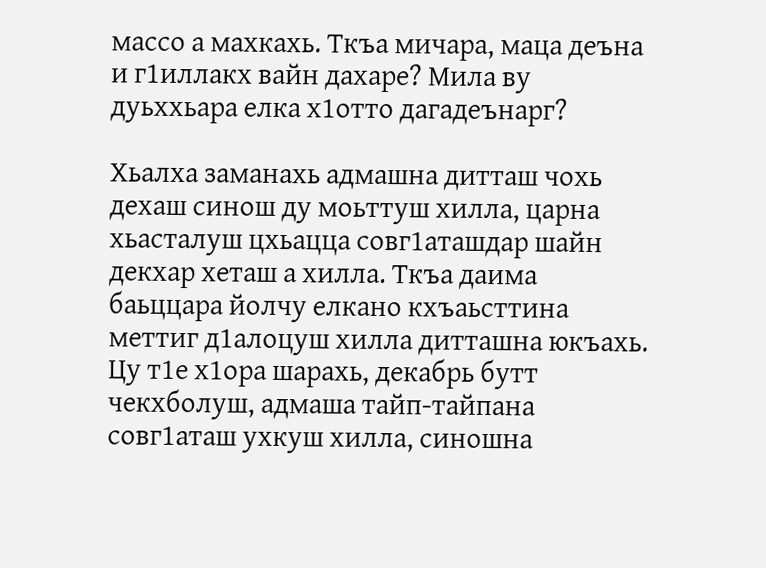массо а махкахь. Ткъа мичара, маца деъна и г1иллакх вайн дахаре? Мила ву дуьххьара елка х1отто дагадеънарг?

Хьалха заманахь адмашна дитташ чохь дехаш синош ду моьттуш хилла, царна хьасталуш цхьацца совг1аташдар шайн декхар хеташ а хилла. Ткъа даима баьццара йолчу елкано кхъаьсттина меттиг д1алоцуш хилла дитташна юкъахь. Цу т1е х1ора шарахь, декабрь бутт чекхболуш, адмаша тайп-тайпана совг1аташ ухкуш хилла, синошна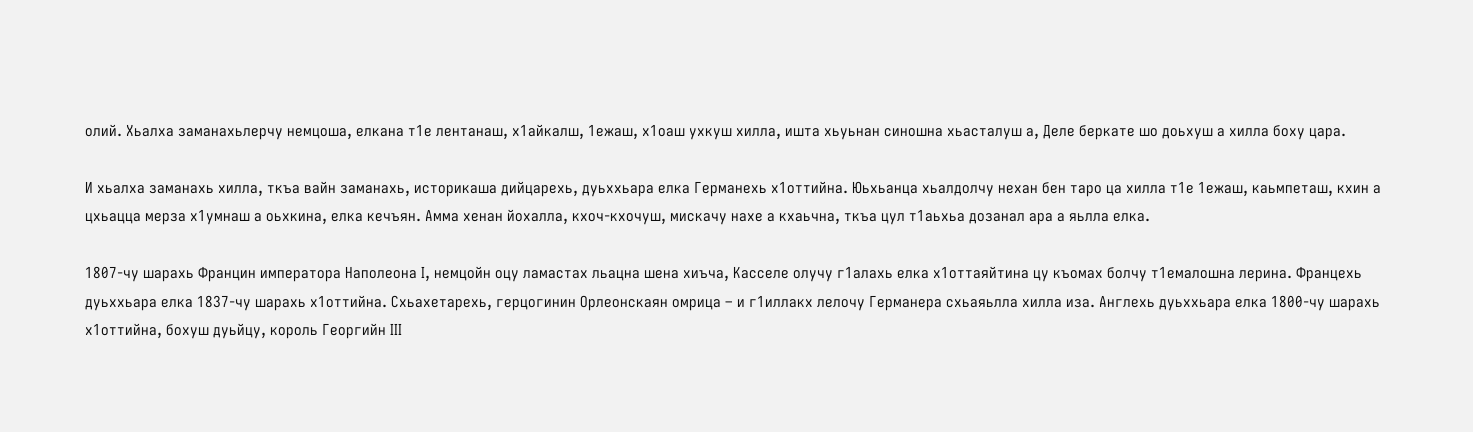олий. Хьалха заманахьлерчу немцоша, елкана т1е лентанаш, х1айкалш, 1ежаш, х1оаш ухкуш хилла, ишта хьуьнан синошна хьасталуш а, Деле беркате шо доьхуш а хилла боху цара.

И хьалха заманахь хилла, ткъа вайн заманахь, историкаша дийцарехь, дуьххьара елка Германехь х1оттийна. Юьхьанца хьалдолчу нехан бен таро ца хилла т1е 1ежаш, каьмпеташ, кхин а цхьацца мерза х1умнаш а оьхкина, елка кечъян. Амма хенан йохалла, кхоч-кхочуш, мискачу нахе а кхаьчна, ткъа цул т1аьхьа дозанал ара а яьлла елка.

1807-чу шарахь Францин императора Наполеона І, немцойн оцу ламастах льацна шена хиъча, Касселе олучу г1алахь елка х1оттаяйтина цу къомах болчу т1емалошна лерина. Францехь дуьххьара елка 1837-чу шарахь х1оттийна. Схьахетарехь, герцогинин Орлеонскаян омрица – и г1иллакх лелочу Германера схьаяьлла хилла иза. Англехь дуьххьара елка 1800-чу шарахь х1оттийна, бохуш дуьйцу, король Георгийн ІІІ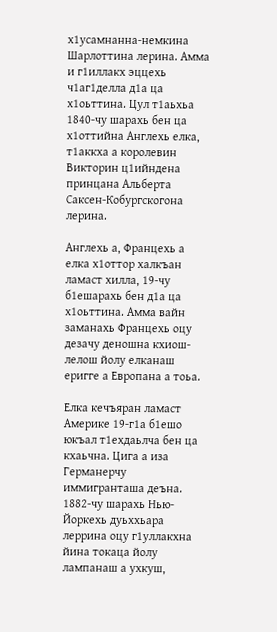х1усамнанна-немкина Шарлоттина лерина. Амма и г1иллакх эццехь ч1аг1делла д1а ца х1оьттина. Цул т1аьхьа 1840-чу шарахь бен ца х1оттийна Англехь елка, т1аккха а королевин Викторин ц1ийндена принцана Альберта Саксен-Кобургскогона лерина.

Англехь а, Францехь а елка х1оттор халкъан ламаст хилла, 19-чу б1ешарахь бен д1а ца х1оьттина. Амма вайн заманахь Францехь оцу дезачу деношна кхиош-лелош йолу елканаш еригге а Европана а тоьа.

Елка кечъяран ламаст Америке 19-г1а б1ешо юкъал т1ехдаьлча бен ца кхаьчна. Цига а иза Германерчу иммигранташа деъна. 1882-чу шарахь Нью-Йоркехь дуьххьара леррина оцу г1уллакхна йина токаца йолу лампанаш а ухкуш,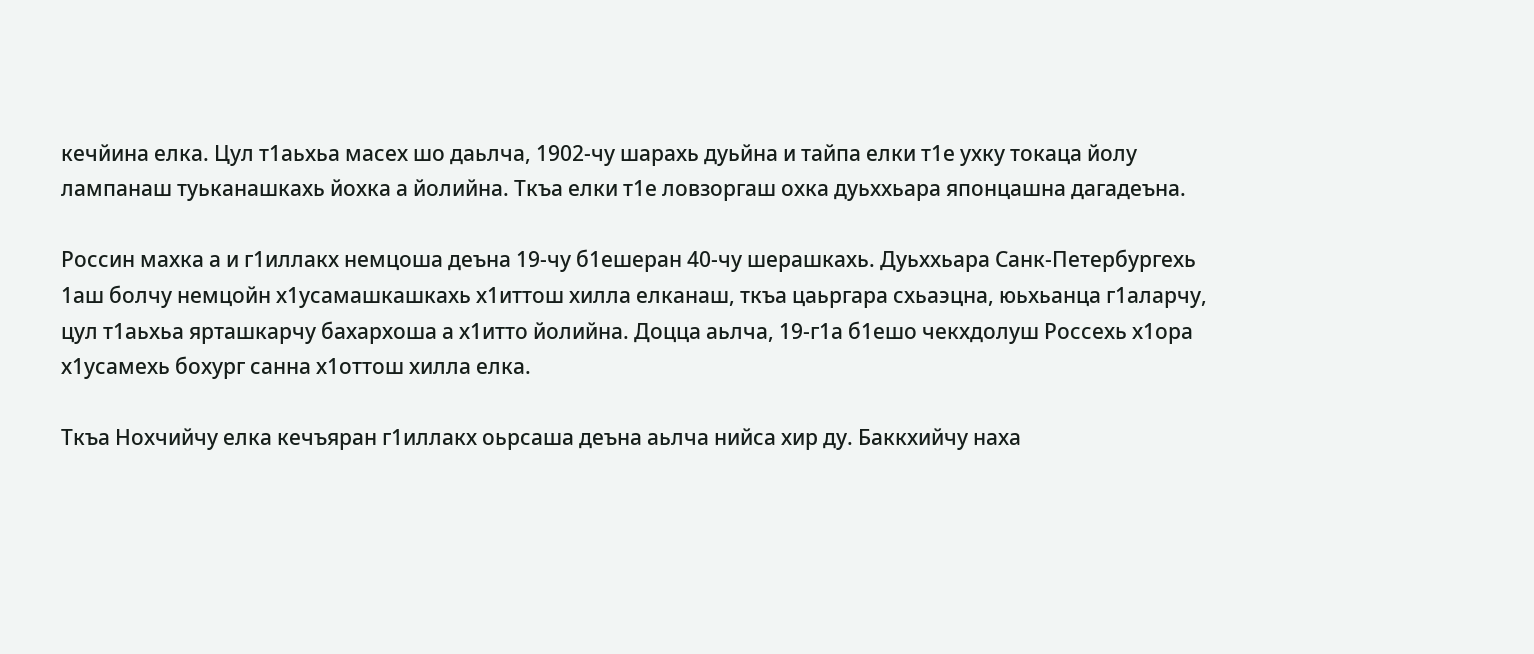кечйина елка. Цул т1аьхьа масех шо даьлча, 1902-чу шарахь дуьйна и тайпа елки т1е ухку токаца йолу лампанаш туьканашкахь йохка а йолийна. Ткъа елки т1е ловзоргаш охка дуьххьара японцашна дагадеъна.

Россин махка а и г1иллакх немцоша деъна 19-чу б1ешеран 40-чу шерашкахь. Дуьххьара Санк-Петербургехь 1аш болчу немцойн х1усамашкашкахь х1иттош хилла елканаш, ткъа цаьргара схьаэцна, юьхьанца г1аларчу, цул т1аьхьа ярташкарчу бахархоша а х1итто йолийна. Доцца аьлча, 19-г1а б1ешо чекхдолуш Россехь х1ора х1усамехь бохург санна х1оттош хилла елка.

Ткъа Нохчийчу елка кечъяран г1иллакх оьрсаша деъна аьлча нийса хир ду. Баккхийчу наха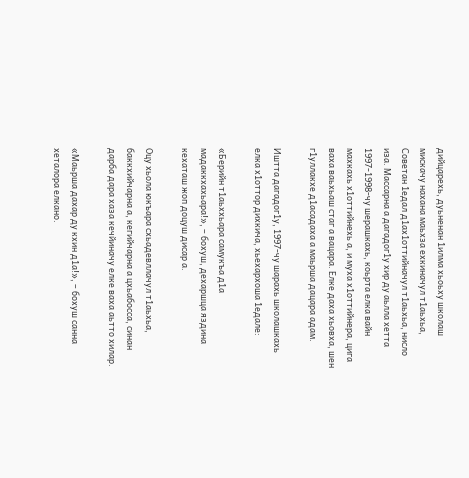дийцарехь, дуьненан 1илма хьоьху школаш мискачу нахана маьхза ехкиначул т1аьхьа, Советан 1едал д1ах1оттийначул т1аьхьа, нисло иза. Массарна а дагадог1у хир ду аьлла хетта 1997-1998-чу шерашкахь, коьрта елка вайн махкахь х1оттийнехь а, и муха х1оттийнера, цига ваха ваьхьаш стаг а вацара. Елке даха хьовха, шен г1уллакхе д1асадаха а маьрша дацара адам.

Иштта дагадог1у, 1997-чу шарахь школашкахь елка х1оттор дихкича, хьехархоша 1едале:

«Берийн т1аьххьара самукъа д1а мадаккхахьара!», – бохуш, дехаршца яздина кехаташ жоп доцуш дисар а.

Оцу хьола юкъара схьадевллачул т1аьхьа, баккхийчарна а, кегийчарна а цхьабосса, синан дарба дара хаза кечйиначу елке ваха аьтто хилар.

«Маьрша дахар ду кхин д1а!», – бохуш санна хеталора елкано.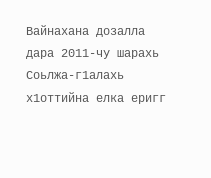Вайнахана дозалла дара 2011-чу шарахь Соьлжа-г1алахь х1оттийна елка еригг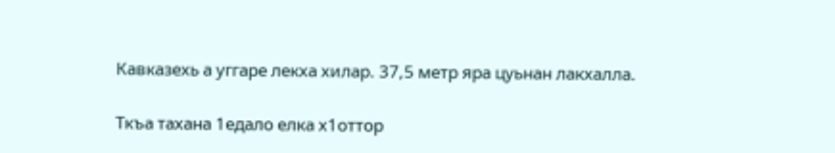Кавказехь а уггаре лекха хилар. 37,5 метр яра цуьнан лакхалла.

Ткъа тахана 1едало елка х1оттор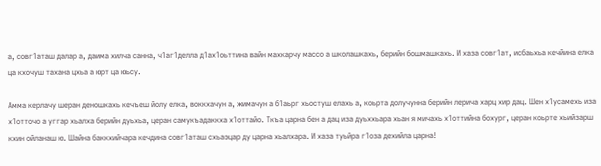а, совг1аташ далар а, даима хилча санна, ч1аг1делла д1ах1оьттина вайн махкарчу массо а школашкахь, берийн бошмашкахь. И хаза совг1ат, исбаьхьа кечйина елка ца кхочуш тахана цхьа а юрт ца юьсу.

Амма керлачу шеран деношкахь кечъеш йолу елка, воккхачун а, жимачун а б1аьрг хьостуш елахь а, коьрта долучунна берийн лерича харц хир дац. Шен х1усамехь иза х1отточо а уггар хьалха берийн дуьхьа, церан самукъадаккха х1оттайо. Ткъа царна бен а дац иза дуьххьара хьан я мичахь х1оттийна бохург, церан коьрте хьийзарш кхин ойланаш ю. Шайна баккхийчара кечдина совг1аташ схьаэцар ду царна хьалхара. И хаза туьйра г1оза дехийла царна!